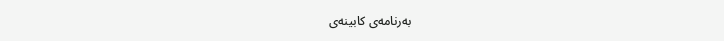بەرنامەی كابینەی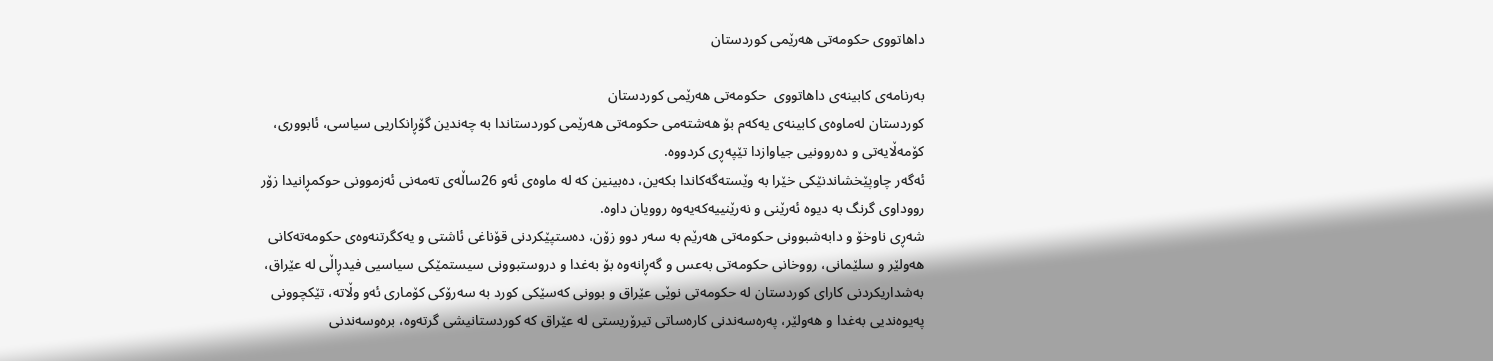داهاتووی حكومەتی هەرێمی كوردستان

بەرنامەی كابینەی داهاتووی  حكومەتی هەرێمی كوردستان
كوردستان لەماوەی كابینەی یەكەم بۆ هەشتەمی حكومەتی هەرێمی كوردستاندا بە چەندین گۆڕانكاریی سیاسی، ئابووری، كۆمەڵایەتی و دەروونیی جیاوازدا تێپەڕی كردووە.
ئەگەر چاوپێخشاندنێكی خێرا بە وێستەگەكاندا بكەین، دەبینین كە لە ماوەی ئەو 26ساڵەی تەمەنی ئەزموونی حوكمڕانیدا زۆر رووداوی گرنگ بە دیوە ئەرێنی و نەرێنییەكەیەوە روویان داوە.
شەڕی ناوخۆ و دابەشبوونی حكومەتی هەرێم بە سەر دوو زۆن، دەستپێكردنی قۆناغی ئاشتی و یەكگرتنەوەی حكومەتەكانی هەولێر و سلێمانی، رووخانی حكومەتی بەعس و گەڕانەوە بۆ بەغدا و دروستبوونی سیستمێكی سیاسیی فیدڕاڵی لە عێراق، بەشداریكردنی كارای كوردستان لە حكومەتی نوێی عێراق و بوونی كەسێكی كورد بە سەرۆكی كۆماری ئەو وڵاتە، تێكچوونی پەیوەندیی بەغدا و هەولێر، پەرەسەندنی كارەساتی تیرۆریستی لە عێراق كە كوردستانیشی گرتەوە، برەوسەندنی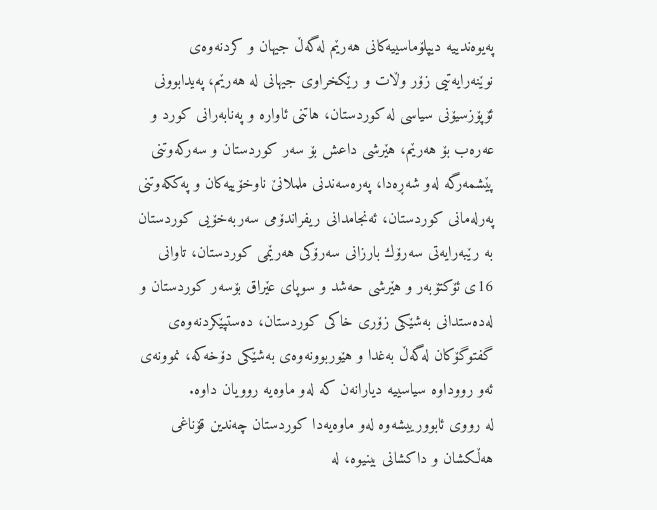پەیوەندییە دیپلۆماسییەكانی هەرێم لەگەڵ جیهان و كردنەوەی نوێنەرایەتیی زۆر وڵات و رێكخراوی جیهانی لە هەرێم، پەیدابوونی ئۆپۆزسیۆنی سیاسی لە كوردستان، هاتنی ئاوارە و پەنابەرانی كورد و عەرەب بۆ هەرێم، هێرشی داعش بۆ سەر كوردستان و سەركەوتنی پێشمەرگە لەو شەڕەدا، پەرەسەندنی ململانێ ناوخۆییەكان و پەككەوتنی پەرلەمانی كوردستان، ئەنجامدانی ریفراندۆمی سەربەخۆیی كوردستان بە رێبەرایەتی سەرۆك بارزانی سەرۆكی هەرێمی كوردستان، تاوانی 16ی ئۆكتۆبەر و هێرشی حەشد و سوپای عێراق بۆسەر كوردستان و لەدەستدانی بەشێكی زۆری خاكی كوردستان، دەستپێكردنەوەی گفتوگۆكان لەگەڵ بەغدا و هێوربوونەوەی بەشێكی دۆخەكە، نموونەی ئەو رووداوە سیاسییە دیارانەن كە لەو ماوەیە روویان داوە.
لە رووی ئابوورییشەوە لەو ماوەیەدا كوردستان چەندین قۆناغی هەڵكشان و داكشانی بینیوە، لە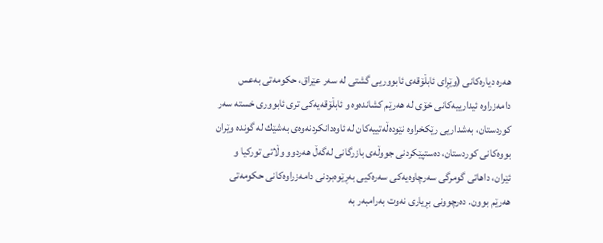هەرە دیارەكانی (وێڕای ئابڵۆقەی ئابووریی گشتی لە سەر عێراق، حكومەتی بەعس دامەزراوە ئیدارییەكانی خۆی لە هەرێم كشاندەوە و ئابڵۆقەیەكی تری ئابووری خستە سەر كوردستان، بەشداریی رێكخراوە نێودەڵەتییەكان لە ئاوەدانكردنەوەی بەشێك لە گوندە وێران بووەكانی كوردستان، دەستپێكردنی جووڵەی بازرگانی لەگەڵ هەردوو وڵاتی توركیا و ئێران، داهاتی گومرگی سەرچاوەیەكی سەرەكیی بەڕێوەبردنی دامەزراوەكانی حكومەتی هەرێم بوون. دەرچوونی بڕیاری نەوت بەرامبەر بە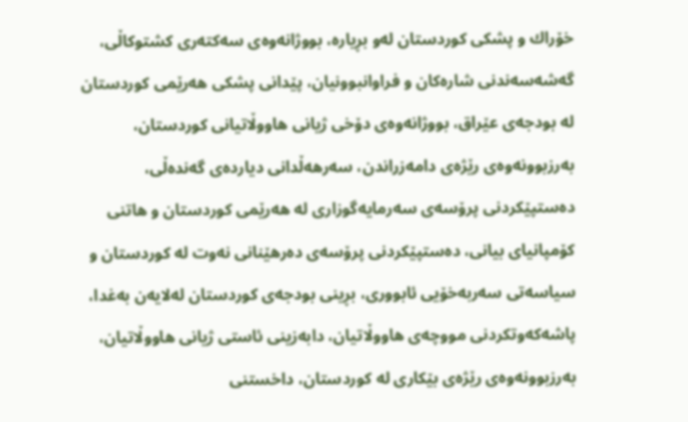خۆراك و پشكی كوردستان لەو بڕیارە، بووژانەوەی سەكتەری كشتوكاڵی، گەشەسەندنی شارەكان و فراوانبوونیان، پێدانی پشكی هەرێمی كوردستان لە بودجەی عێراق، بووژانەوەی دۆخی ژیانی هاووڵاتیانی كوردستان، بەرزبوونەوەی رێژەی دامەزراندن، سەرهەڵدانی دیاردەی گەندەڵی، دەستپێكردنی پرۆسەی سەرمایەگوزاری لە هەرێمی كوردستان و هاتنی كۆمپانیای بیانی، دەستپێكردنی پرۆسەی دەرهێنانی نەوت لە كوردستان و سیاسەتی سەربەخۆیی ئابووری، بڕینی بودجەی كوردستان لەلایەن بەغدا، پاشەكەوتكردنی مووچەی هاووڵاتیان، دابەزینی ئاستی ژیانی هاووڵاتیان، بەرزبوونەوەی رێژەی بێكاری لە كوردستان، داخستنی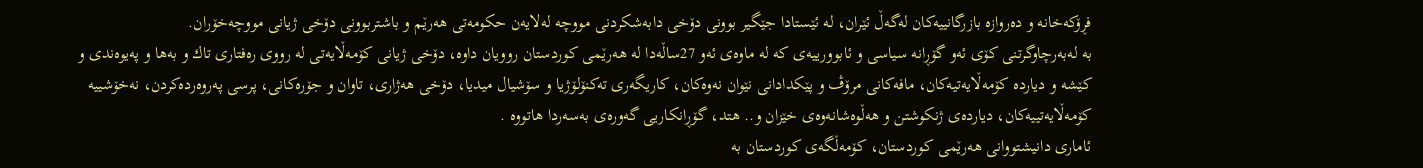فڕۆكەخانە و دەروازە بازرگانییەكان لەگەڵ ئێران، لە ئێستادا جێگیر بوونی دۆخی دابەشكردنی مووچە لەلایەن حكومەتی هەرێم و باشتربوونی دۆخی ژیانی مووچەخۆران.
بە لەبەرچاوگرتنی كۆی ئەو گۆڕانە سیاسی و ئابوورییەی كە لە ماوەی ئەو 27ساڵەدا لە هەرێمی كوردستان روویان داوە، دۆخی ژیانی كۆمەڵایەتی لە رووی رەفتاری تاك و بەها و پەیوەندی و كێشە و دیاردە كۆمەڵایەتیەكان، مافەكانی مرۆڤ و پێكدادانی نێوان نەوەكان، كاریگەری تەكنۆلۆژیا و سۆشیال میدیا، دۆخی هەژاری، تاوان و جۆرەكانی، پرسی پەروەردەكردن، نەخۆشییە كۆمەڵایەتییەكان، دیاردەی ژنكوشتن و هەڵوەشانەوەی خێزان و.. هتد، گۆڕانكاریی گەورەی بەسەردا هاتووە .
ئاماری دانیشتووانی هەرێمی كوردستان، كۆمەڵگەی كوردستان بە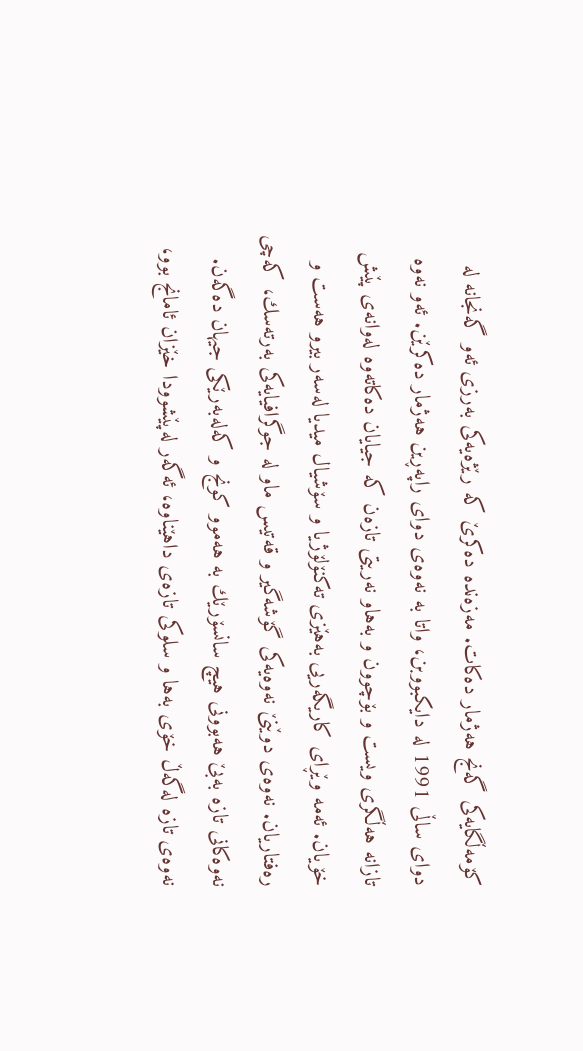كۆمەڵگایەكی گەنج هەژمار دەكات. مەزەندە دەكرێ كە رێژەیەكی بەرزی ئەو گەنجانە لە دوای ساڵی 1991 لە دایكبووبن، واتا بە نەوەی دوای راپەڕین هەژمار دەكرێن. ئەو نەوە تازانە هەڵگری ویست و بۆچوون و بەهاو نەریتی تازەن كە جیایان دەكاتەوە لەوانەی پێش خۆیان. ئەمە وێڕای كاریگەریی بەهێزی تەكنۆلۆژیا و سۆشیال میدیا لەسەر بیرو هەست و رەفتاریان. نەوەی دوێنێ نەوەیەكی گۆشەگیر و قەتیس ماو لە جوگرافیایەكی بەرتەسك، كەچی نەوەكانی تازە بەبێ هەبوونی هیچ سانسۆرێك بە هەموو كونج و كەلەبەرێكی جیهان دەگەن.
نەوەی تازە لەگەڵ خۆی بەها و سلوكی تازەی داهێناوە، ئەگەر لەپێشوودا خێزان ئامانج بوو،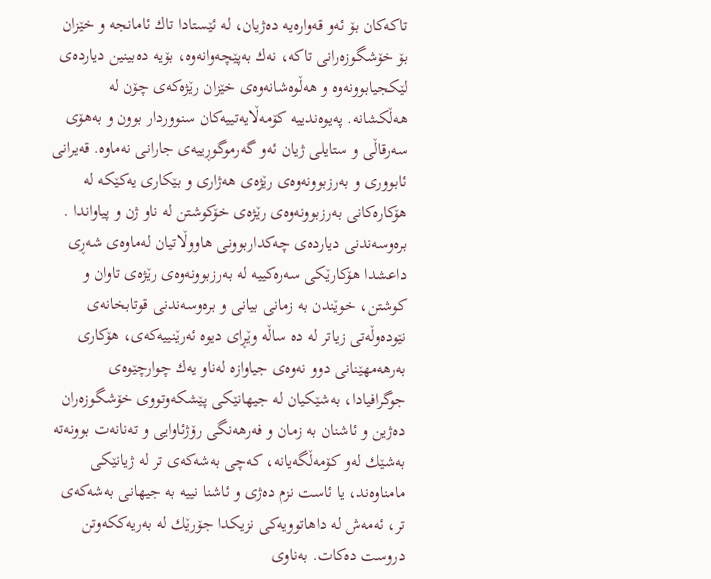تاكەكان بۆ ئەو قەوارەیە دەژیان، لە ئێستادا تاك ئامانجە و خێزان بۆ خۆشگوزەرانی تاكە، نەك بەپێچەوانەوە، بۆیە دەبینین دیاردەی لێكجیابوونەوە و هەڵوەشانەوەی خێزان رێژەكەی چۆن لە هەڵكشانە. پەیوەندییە كۆمەڵایەتییەكان سنووردار بوون و بەهۆی سەرقاڵی و ستایلی ژیان ئەو گەرموگوڕییەی جارانی نەماوە. قەیرانی ئابووری و بەرزبوونەوەی رێژەی هەژاری و بێكاری یەكێكە لە هۆكارەكانی بەرزبوونەوەی رێژەی خۆكوشتن لە ناو ژن و پیاواندا . برەوسەندنی دیاردەی چەكداربوونی هاووڵاتیان لەماوەی شەڕی داعشدا هۆكارێكی سەرەكییە لە بەرزبوونەوەی رێژەی تاوان و كوشتن، خوێندن بە زمانی بیانی و برەوسەندنی قوتابخانەی نێودەوڵەتی زیاتر لە دە ساڵە وێڕای دیوە ئەرێنییەكەی، هۆكاری بەرهەمهێنانی دوو نەوەی جیاوازە لەناو یەك چوارچێوەی جوگرافیادا، بەشێكیان لە جیهانێكی پێشكەوتووی خۆشگوزەران دەژین و ئاشنان بە زمان و فەرهەنگی رۆژئاوایی و تەنانەت بوونەتە بەشێك لەو كۆمەڵگەیانە، كەچی بەشەكەی تر لە ژیانێكی مامناوەند، یا ئاست نزم دەژی و ئاشنا نییە بە جیهانی بەشەكەی تر، ئەمەش لە داهاتوویەكی نزیكدا جۆرێك لە بەریەككەوتن دروست دەكات. بەناوی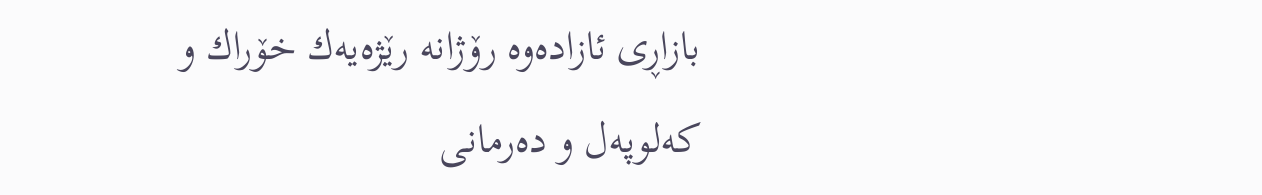بازاڕی ئازادەوە رۆژانە رێژەیەك خۆراك و كەلوپەل و دەرمانی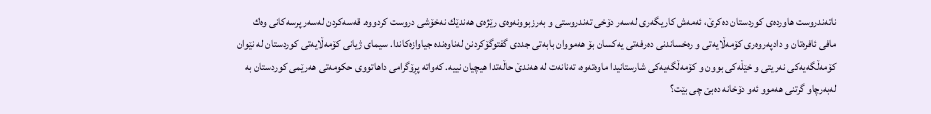ناتەندروست هاوردەی كوردستان دەكرێ، ئەمەش كاریگەری لەسەر دۆخی تەندروستی و بەرزبوونەوەی رێژەی هەندێك نەخۆشی دروست كردووە. قەسەكردن لەسەر پرسەكانی وەك مافی ئافرەتان و دادپەروەری كۆمەڵایەتی و رەخساندنی دەرفەتی یەكسان بۆ هەمووان بابەتی جددی گفتوگۆكردنن لەناوەندە جیاوازەكاندا. سیمای ژیانی كۆمەڵایەتی كوردستان لە نێوان كۆمەڵگەیەكی نەریتی و خێڵەكی بوون و كۆمەڵگەیەكی شارستانیدا ماوەتەوە، تەنانەت لە هەندێ حاڵەتدا هیچیان نییە. كەواتە پڕۆگرامی داهاتووی حكومەتی هەرێمی كوردستان بە لەبەرچاو گرتنی هەموو ئەو دۆخانە دەبێ چی بێت؟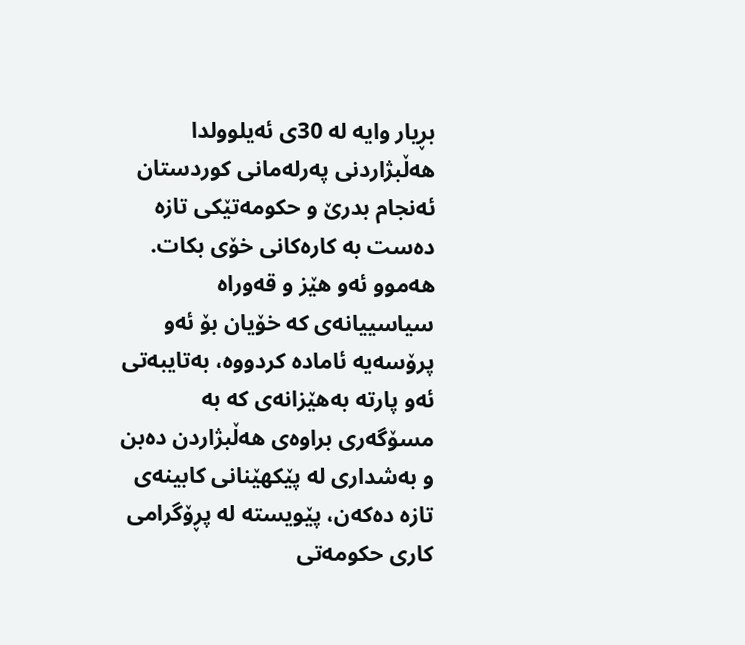بڕیار وایە لە 30ی ئەیلوولدا هەڵبژاردنی پەرلەمانی كوردستان ئەنجام بدرێ و حكومەتێكی تازە دەست بە كارەكانی خۆی بكات. هەموو ئەو هێز و قەوراە سیاسییانەی كە خۆیان بۆ ئەو پرۆسەیە ئامادە كردووە، بەتایبەتی ئەو پارتە بەهێزانەی كە بە مسۆگەری براوەی هەڵبژاردن دەبن و بەشداری لە پێكهێنانی كابینەی تازە دەكەن، پێویستە لە پڕۆگرامی كاری حكومەتی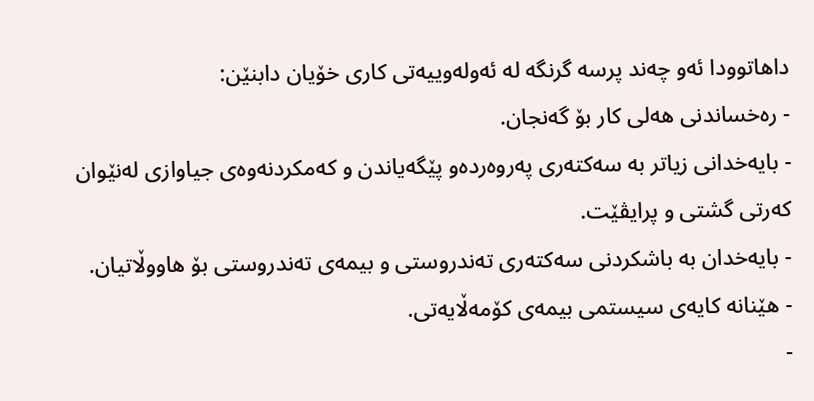داهاتوودا ئەو چەند پرسە گرنگە لە ئەولەوییەتی كاری خۆیان دابنێن:
- رەخساندنی هەلی كار بۆ گەنجان.
- بایەخدانی زیاتر بە سەكتەری پەروەردەو پێگەیاندن و كەمكردنەوەی جیاوازی لەنێوان كەرتی گشتی و پرایڤێت.
- بایەخدان بە باشكردنی سەكتەری تەندروستی و بیمەی تەندروستی بۆ هاووڵاتیان.
- هێنانە كایەی سیستمی بیمەی كۆمەڵایەتی.
-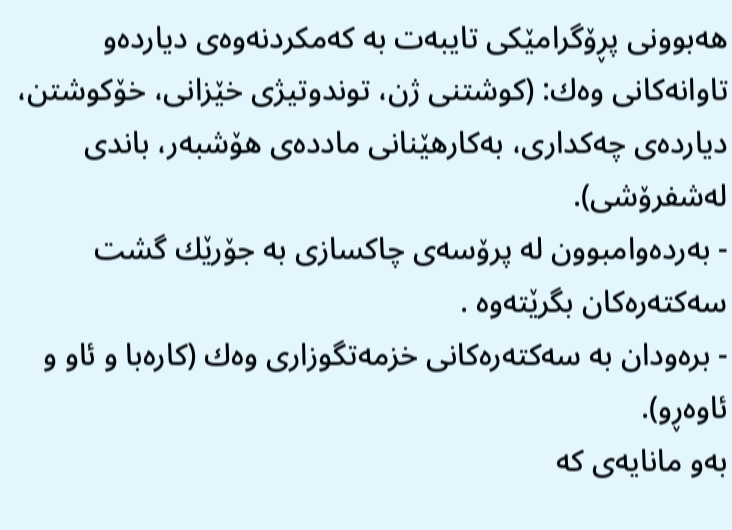هەبوونی پڕۆگرامێكی تایبەت بە كەمكردنەوەی دیاردەو تاوانەكانی وەك: (كوشتنی ژن، توندوتیژی خێزانی، خۆكوشتن، دیاردەی چەكداری، بەكارهێنانی ماددەی هۆشبەر، باندی لەشفرۆشی).
- بەردەوامبوون لە پرۆسەی چاكسازی بە جۆرێك گشت سەكتەرەكان بگرێتەوە .
- برەودان بە سەكتەرەكانی خزمەتگوزاری وەك (كارەبا و ئاو و ئاوەڕو).
بەو مانایەی كە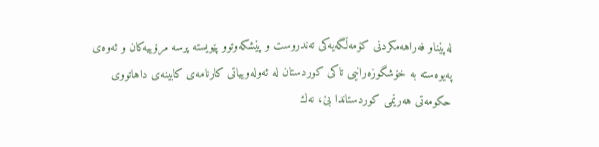لەپێناو فەراهەمكردنی كۆمەڵگەیەكی تەندروست و پێشكەوتوو پێویستە پرسە مرۆییەكان و ئەوەی پەیوەستە بە خۆشگوزەرانیی تاكی كوردستان لە ئەولەوییاتی كارنامەی كابینەی داهاتووی حكومەتی هەرێمی كوردستاندا بێ، نەك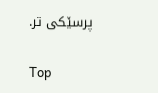پرسێكی تر.

Top